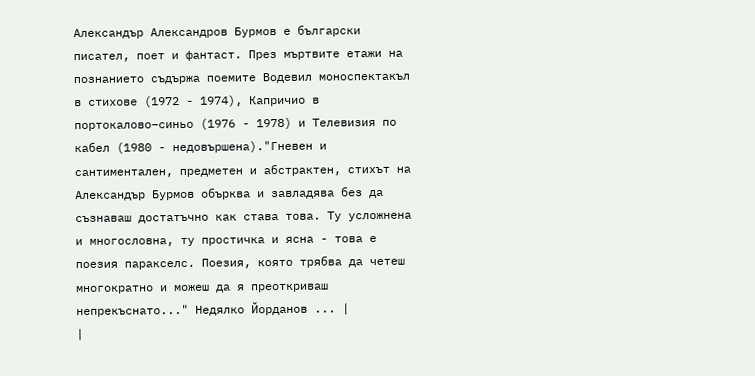Александър Александров Бурмов е български писател, поет и фантаст. През мъртвите етажи на познанието съдържа поемите Водевил моноспектакъл в стихове (1972 - 1974), Капричио в портокалово–синьо (1976 - 1978) и Телевизия по кабел (1980 - недовършена)."Гневен и сантиментален, предметен и абстрактен, стихът на Александър Бурмов обърква и завладява без да съзнаваш достатъчно как става това. Ту усложнена и многословна, ту простичка и ясна - това е поезия паракселс. Поезия, която трябва да четеш многократно и можеш да я преоткриваш непрекъснато..." Недялко Йорданов ... |
|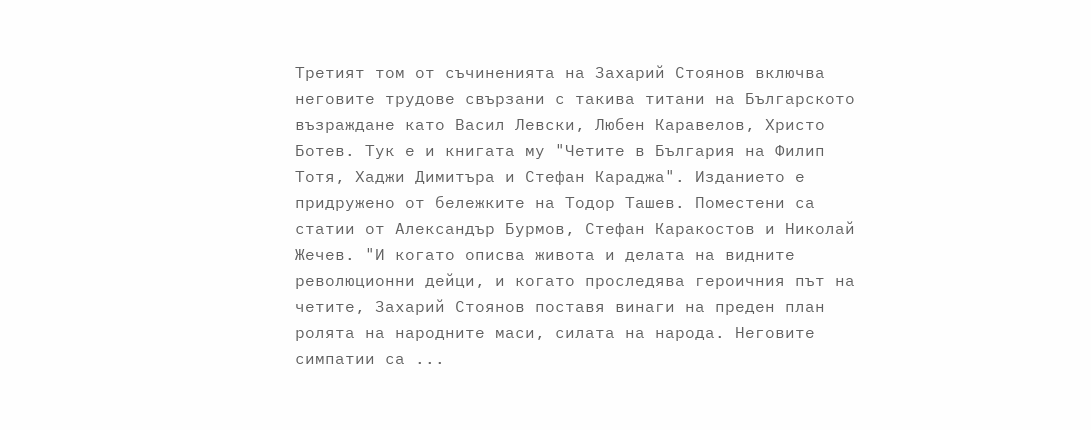Третият том от съчиненията на Захарий Стоянов включва неговите трудове свързани с такива титани на Българското възраждане като Васил Левски, Любен Каравелов, Христо Ботев. Тук е и книгата му "Четите в България на Филип Тотя, Хаджи Димитъра и Стефан Караджа". Изданието е придружено от бележките на Тодор Ташев. Поместени са статии от Александър Бурмов, Стефан Каракостов и Николай Жечев. "И когато описва живота и делата на видните революционни дейци, и когато проследява героичния път на четите, Захарий Стоянов поставя винаги на преден план ролята на народните маси, силата на народа. Неговите симпатии са ...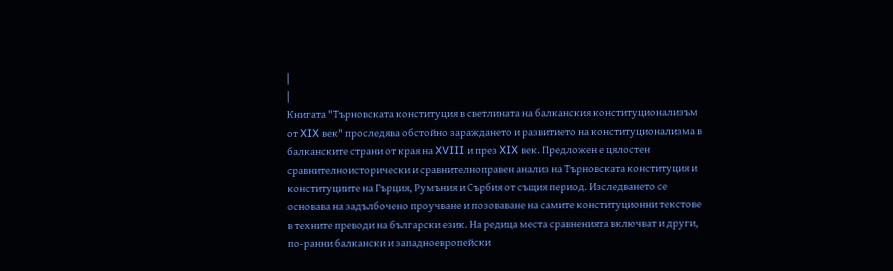|
|
Книгата "Търновската конституция в светлината на балканския конституционализъм от XIX век" проследява обстойно зараждането и развитието на конституционализма в балканските страни от края на XVIII и през XIX век. Предложен е цялостен сравнителноисторически и сравнителноправен анализ на Търновската конституция и конституциите на Гърция, Румъния и Сърбия от същия период. Изследването се основава на задълбочено проучване и позоваване на самите конституционни текстове в техните преводи на български език. На редица места сравненията включват и други, по-ранни балкански и западноевропейски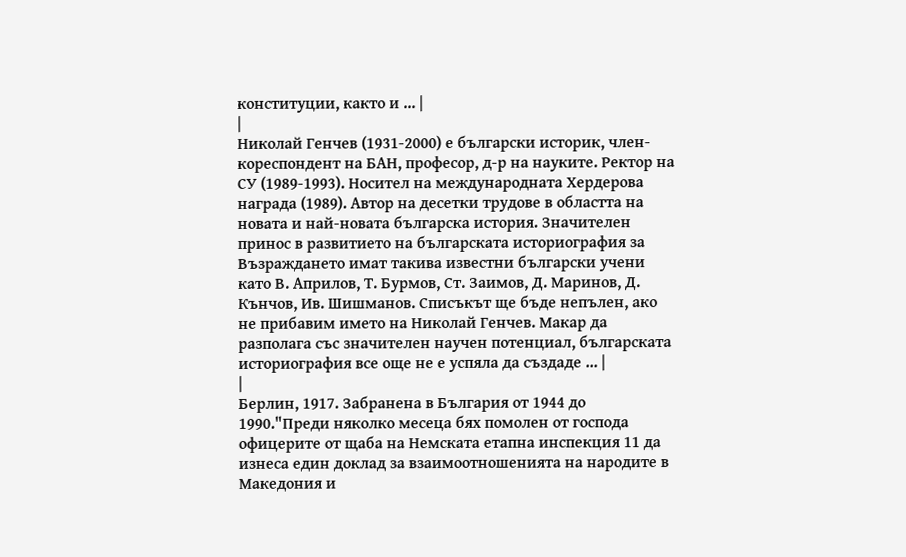конституции, както и ... |
|
Николай Генчев (1931-2000) е български историк, член-кореспондент на БАН, професор, д-р на науките. Ректор на СУ (1989-1993). Носител на международната Хердерова награда (1989). Автор на десетки трудове в областта на новата и най-новата българска история. Значителен принос в развитието на българската историография за Възраждането имат такива известни български учени като В. Априлов, Т. Бурмов, Ст. Заимов, Д. Маринов, Д. Кънчов, Ив. Шишманов. Списъкът ще бъде непълен, ако не прибавим името на Николай Генчев. Макар да разполага със значителен научен потенциал, българската историография все още не е успяла да създаде ... |
|
Берлин, 1917. Забранена в България от 1944 до 1990."Преди няколко месеца бях помолен от господа офицерите от щаба на Немската етапна инспекция 11 да изнеса един доклад за взаимоотношенията на народите в Македония и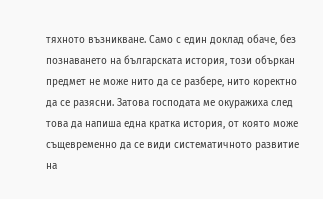тяхното възникване. Само с един доклад обаче, без познаването на българската история, този объркан предмет не може нито да се разбере, нито коректно да се разясни. Затова господата ме окуражиха след това да напиша една кратка история, от която може същевременно да се види систематичното развитие на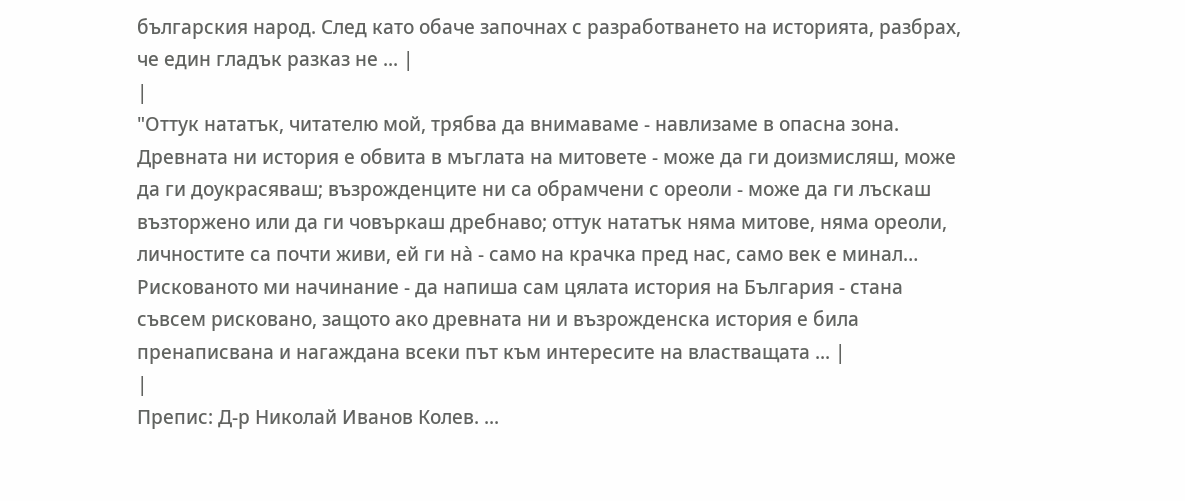българския народ. След като обаче започнах с разработването на историята, разбрах, че един гладък разказ не ... |
|
"Оттук нататък, читателю мой, трябва да внимаваме - навлизаме в опасна зона. Древната ни история е обвита в мъглата на митовете - може да ги доизмисляш, може да ги доукрасяваш; възрожденците ни са обрамчени с ореоли - може да ги лъскаш възторжено или да ги човъркаш дребнаво; оттук нататък няма митове, няма ореоли, личностите са почти живи, ей ги нà - само на крачка пред нас, само век е минал… Рискованото ми начинание - да напиша сам цялата история на България - стана съвсем рисковано, защото ако древната ни и възрожденска история е била пренаписвана и нагаждана всеки път към интересите на властващата ... |
|
Препис: Д-р Николай Иванов Колев. ...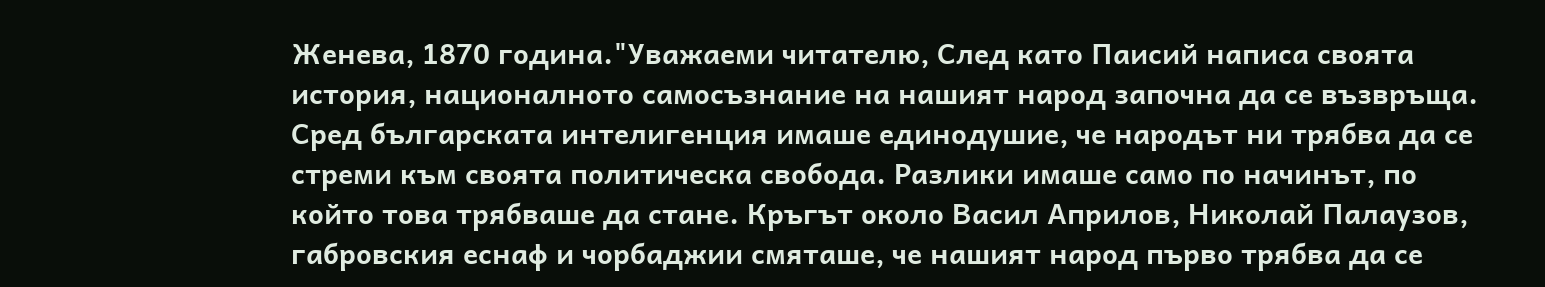Женева, 1870 година."Уважаеми читателю, След като Паисий написа своята история, националното самосъзнание на нашият народ започна да се възвръща. Сред българската интелигенция имаше единодушие, че народът ни трябва да се стреми към своята политическа свобода. Разлики имаше само по начинът, по който това трябваше да стане. Кръгът около Васил Априлов, Николай Палаузов, габровския еснаф и чорбаджии смяташе, че нашият народ първо трябва да се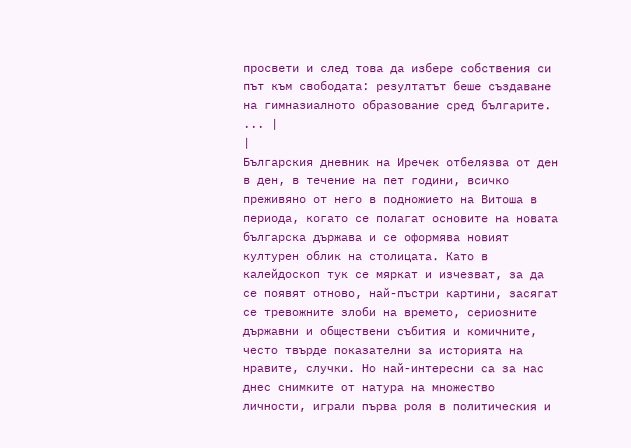просвети и след това да избере собствения си път към свободата: резултатът беше създаване на гимназиалното образование сред българите. ... |
|
Българския дневник на Иречек отбелязва от ден в ден, в течение на пет години, всичко преживяно от него в подножието на Витоша в периода, когато се полагат основите на новата българска държава и се оформява новият културен облик на столицата. Като в калейдоскоп тук се мяркат и изчезват, за да се появят отново, най-пъстри картини, засягат се тревожните злоби на времето, сериозните държавни и обществени събития и комичните, често твърде показателни за историята на нравите, случки. Но най-интересни са за нас днес снимките от натура на множество личности, играли първа роля в политическия и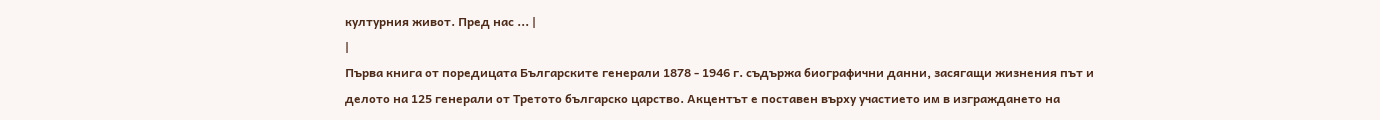културния живот. Пред нас ... |
|
Първа книга от поредицата Българските генерали 1878 - 1946 г. съдържа биографични данни, засягащи жизнения път и делото на 125 генерали от Третото българско царство. Акцентът е поставен върху участието им в изграждането на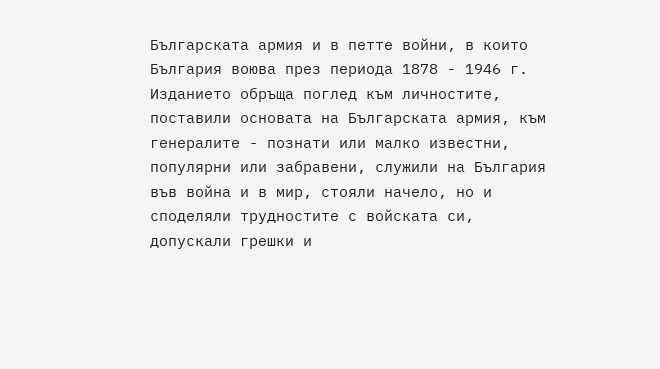Българската армия и в петте войни, в които България воюва през периода 1878 - 1946 г. Изданието обръща поглед към личностите, поставили основата на Българската армия, към генералите - познати или малко известни, популярни или забравени, служили на България във война и в мир, стояли начело, но и споделяли трудностите с войската си, допускали грешки и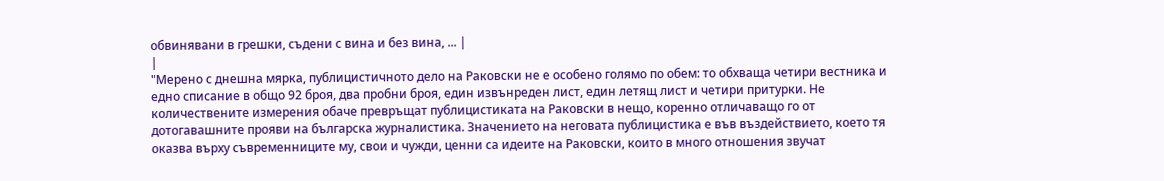обвинявани в грешки, съдени с вина и без вина, ... |
|
"Мерено с днешна мярка, публицистичното дело на Раковски не е особено голямо по обем: то обхваща четири вестника и едно списание в общо 92 броя, два пробни броя, един извънреден лист, един летящ лист и четири притурки. Не количествените измерения обаче превръщат публицистиката на Раковски в нещо, коренно отличаващо го от дотогавашните прояви на българска журналистика. Значението на неговата публицистика е във въздействието, което тя оказва върху съвременниците му, свои и чужди, ценни са идеите на Раковски, които в много отношения звучат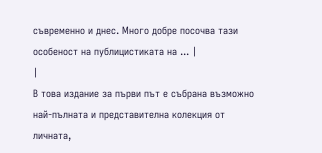съвременно и днес. Много добре посочва тази особеност на публицистиката на ... |
|
В това издание за първи път е събрана възможно най-пълната и представителна колекция от личната,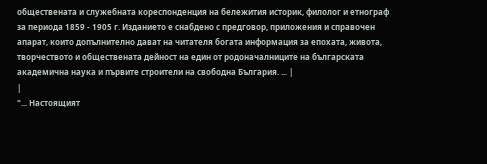обществената и служебната кореспонденция на бележития историк, филолог и етнограф за периода 1859 - 1905 г. Изданието е снабдено с предговор, приложения и справочен апарат, които допълнително дават на читателя богата информация за епохата, живота, творчеството и обществената дейност на един от родоначалниците на българската академична наука и първите строители на свободна България. ... |
|
"... Настоящият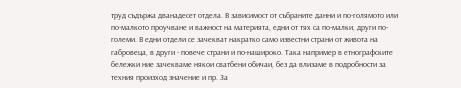труд съдържа дванадесет отдела. В зависимост от събраните данни и по-голямото или по-малкото проучване и важност на материята, едни от тях са по-малки, други по-големи. В едни отдели се зачекват накратко само известни страни от живота на габровеца, в други - повече страни и по-нашироко. Така например в етнографските бележки ние зачекваме някои сватбени обичаи, без да влизаме в подробности за техния произход значение и пр. За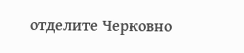отделите Черковно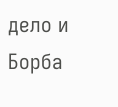дело и Борба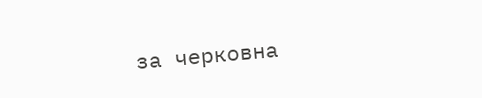за черковна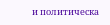и политическа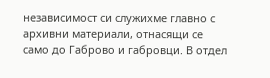независимост си служихме главно с архивни материали, отнасящи се само до Габрово и габровци. В отдел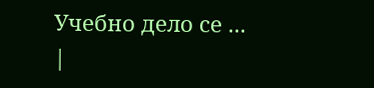Учебно дело се ... |